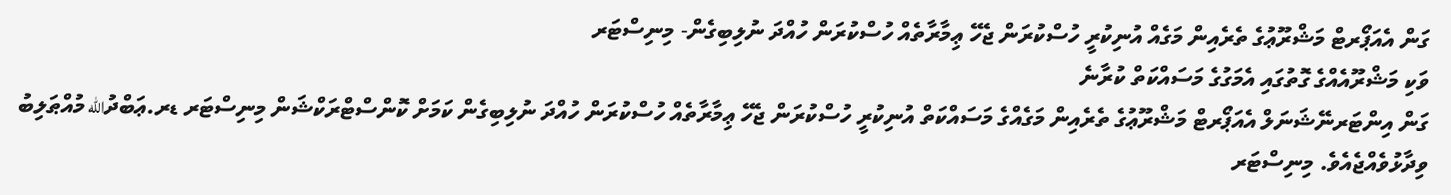ގަން އެއަޕޯރޓް މަޝްރޫޢުގެ ތެރެއިން މަގެއް އުނިކުރީ ހުސްކުރަން ޖެހޭ ޢިމާރާތެއް ހުސްކުރަން ހުއްދަ ނުލިބިގެން- މިނިސްޓަރ
ވަކި މަޝްރޫއެއްގެ ގޮތުގައި އެމަގުގެ މަސައްކަތް ކުރާނެ
ގަން އިންޓަރނޭޝަނަލް އެއަޕޯރޓް މަޝްރޫޢުގެ ތެރެއިން މަގެއްގެ މަސައްކަތް އުނިކުރީ ހުސްކުރަން ޖެހޭ ޢިމާރާތެއް ހުސްކުރަން ހުއްދަ ނުލިބިގެން ކަމަށް ކޮންސްޓްރަކްޝަން މިނިސްޓަރ ޑރ.ޢަބްދުالله މުއްޠަލިބު ވިދާޅުވެއްޖެއެވެ. މިނިސްޓަރ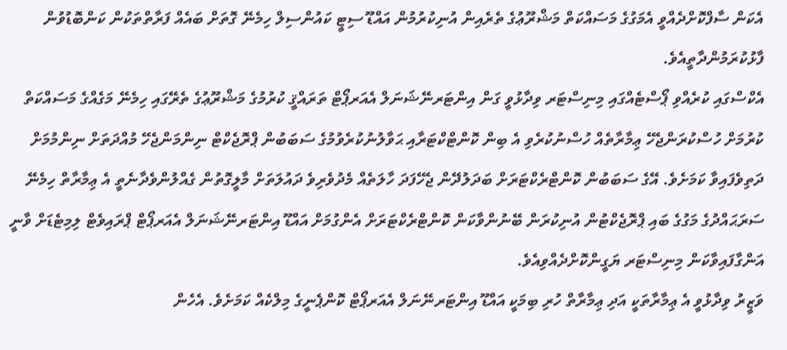އެކަން ސާފްކޮށްދެއްވީ އެމަގުގެ މަސައްކަތް މަޝްރޫޢުގެ ތެރެއިން އުނިކުރުމުން އައްޑޫ ސިޓީ ކައުންސިލް ހިމެނޭ ގޮތަށް ބައެއް ފަރާތްތަކުން ކަންބޮޑުވުން ފާޅުކުރަމުންދާތީއެވެ.
އެކްސްގައި ކުރެއްވި ޕޯސްޓެއްގައި މިނިސްޓަރ ވިދާޅުވީ ގަން އިންޓަރނޭޝަނަލް އެއަރޕޯޓް ތަރައްޤީ ކުރުމުގެ މަޝްރޫޢުގެ ތެރޭގައި ހިމެނޭ މަގެއްގެ މަސައްކަތް ކުރުމަށް ހުސްކުރަންޖެހޭ ޢިމާރާތެއް ހުސްނުކުރެވި އެ ބިން ކޮންޓްކްޓަރާއި ޙަވާލުނުކުރެވުމުގެ ސަބަބުން ޕްރޮޖެކްޓް ނިންމަންޖެހޭ މުއްދަތަށް ނިންމުމަށް ދަތިވެފައިވާ ކަމަށެވެ. އޭގެ ސަބަބުން ކޮންޓްރެކްޓަރަށް ބަދަލުދޭން ޖެހޭފަދަ ހާލަތެއް މެދުވެރިވެ ދައުލަތަށް މާލީގޮތުން ގެއްލުންވެދާނެތީ އެ ޢިމާރާތް ހިމެނޭ ސަރަޙައްދުގެ މަގުގެ ބައި ޕްރޮޖެކްޓުން އުނިކުރަން ބޭނުންވާކަން ކޮންޓްރެކްޓަރަށް އެންގުމަށް އައްޑޫ އިންޓަރނޭޝަނަލް އެއަރޕޯޓް ޕްރައިވެޓް ލިމިޓެޑަށް ވާނީ އަންގާފައިވާކަން މިނިސްޓަރ ޔަގީންކޮށްދެއްވިއެވެ.
ވަޒީރު ވިދާޅުވީ އެ ޢިމާރާތަކީ އަދި ޢިމާރާތް ހުރި ބިމަކީ އައްޑޫ އިންޓަރނޭނަލް އެއަރޕޯޓް ކޮންޕެނީގެ މިލްކެއް ކަމަށެވެ. އެހެން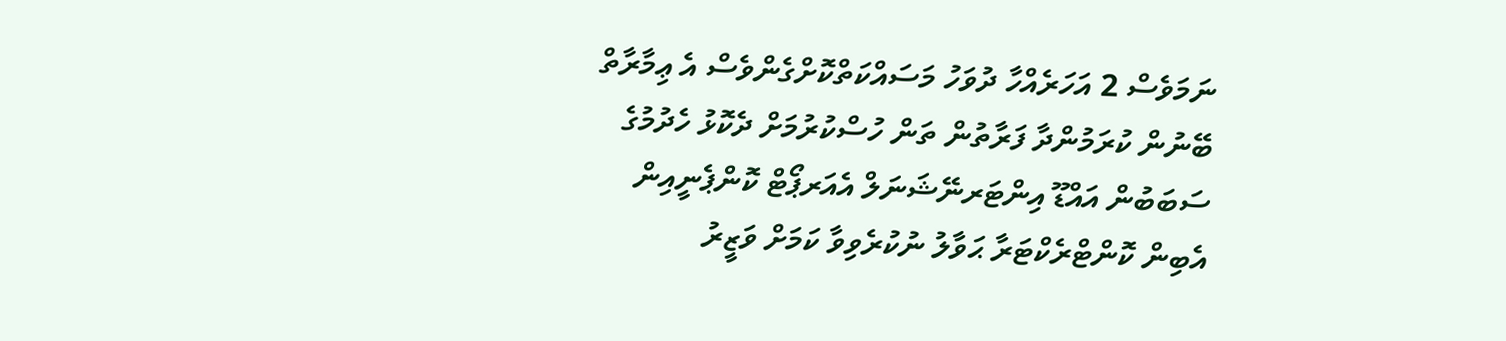ނަމަވެސް 2 އަހަރެއްހާ ދުވަހު މަސައްކަތްކޮށްގެންވެސް އެ ޢިމާރާތް ބޭނުން ކުރަމުންދާ ފަރާތުން ތަން ހުސްކުރުމަށް ދެކޮޅު ހެދުމުގެ ސަބަބުން އައްޑޫ އިންޓަރނޭޝަނަލް އެއަރޕޯޓް ކޮންޕެނީއިން އެބިން ކޮންޓްރެކްޓަރާ ޙަވާލު ނުކުރެވިވާ ކަމަށް ވަޒީރު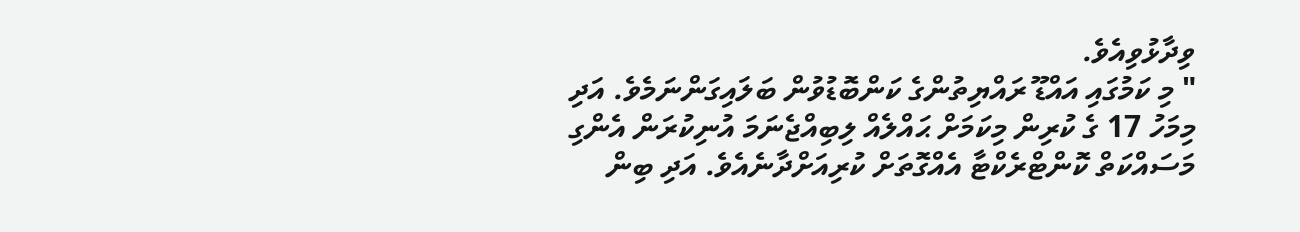ވިދާޅުވިއެވެ.
" މި ކަމުގައި އައްޑޫ ރައްޔިތުންގެ ކަންބޮޑުވުން ބަލައިގަންނަމެވެ. އަދި މިމަހު 17 ގެ ކުރިން މިކަމަށް ޙައްލެއް ލިބިއްޖެނަމަ އުނިކުރަން އެންގި މަސައްކަތް ކޮންޓްރެކްޓާ އެއްގޮތަށް ކުރިއަށްދާނެއެވެ. އަދި ބިން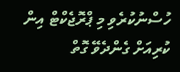ހުސްނުކުރެވި މި ޕްރޮޖެކްޓް އިން ކުރިއަށް ގެންދެވޭ ގޮތް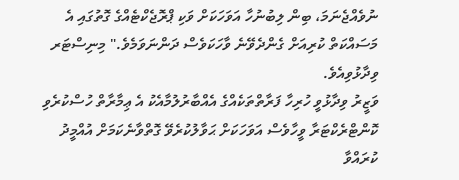ނުވެއްޖެނަމަ، ބިން ލިބުނުހާ އަވަހަކަށް ވަކި ޕްރޮޖެކްޓެއްގެ ގޮތުގައި އެ މަސައްކަތް ކުރިއަށް ގެންދެވޭނެ ވާހަކަވެސް ދަންނަވަމެވެ." މިނިސްޓަރ ވިދާޅުވިއެވެ.
ވަޒީރު ވިދާޅުވީ ހުރިހާ ފަރާތްތަކެއްގެ އެއްބާރުލުމާއެކު އެ ޢިމާރާތް ހުސްކުރެވި ކޮންޓްރެކްޓަރާ ވީހާވެސް އަވަހަކަށް ޙަވާލުކުރެވޭ ގޮތްވާނެކަމަށް އުއްމީދު ކުރައްވާ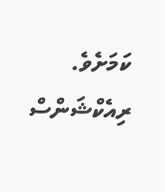ކަމަށެވެ.
ރިއެކްޝަންސް